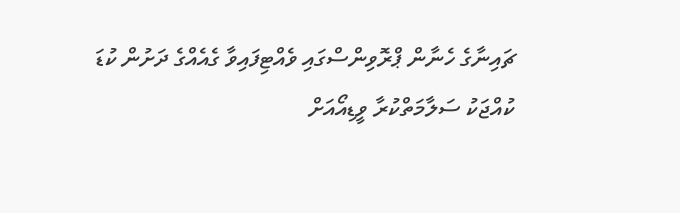ޗައިނާގެ ހެނާން ޕްރޮވިންސްގައި ވެއްޓިފައިވާ ގެއެއްގެ ދަށުން ކުޑަ ކުއްޖަކު ސަލާމަތްކުރާ ވީޑިއޯއަށް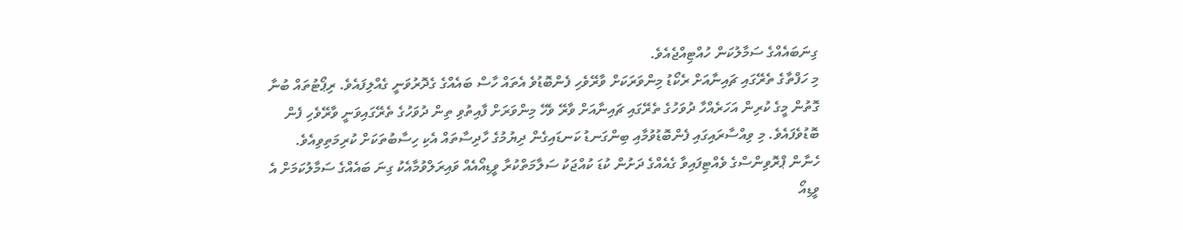ގިނަބައެއްގެ ސަމާލުކަން ހުއްޓިއްޖެއެވެ.
މި ހަފްތާގެ ތެރޭގައި ޗައިނާއަށް ރެކޯޑު މިންވަރަކަށް ވާރޭވެހި ފެންބޮޑުވެ އެތައް ހާސް ބައެއްގެ ގެދޮރުވަނީ ގެއްލިފައެވެ. ރިޕޯޓުތައް ބުނާ ގޮތުން މީގެ ކުރިން އަހަރެއްހާ ދުވަހުގެ ތެރޭގައި ޗައިނާއަށް ވާރޭ ވެހޭ މިންވަރަށް ފާއިތުވި ތިން ދުވަހުގެ ތެރޭގައިވަނީ ވާރޭވެހި ފެން ބޮޑުވެފައެވެ. މި ވިއްސާރައިގައި ފެންބޮޑުވުމާއި ބިންގަނޑު ކަނޑައިގެން ދިޔުމުގެ ހާދިސާތައް އެކި ހިސާބުތަކަށް ކުރިމަތިވިއެވެ.
ހެނާން ޕްރޮވިންސްގެ ވެއްޓިފައިވާ ގެއެއްގެ ދަށުން ކުޑަ ކުއްޖަކު ސަލާމަތްކުރާ ވީޑިއޯއެއް ވައިރަލްވުމާއެކު ގިނަ ބައެއްގެ ސަމާލުކަމަށް އެ ވީޑިއޯ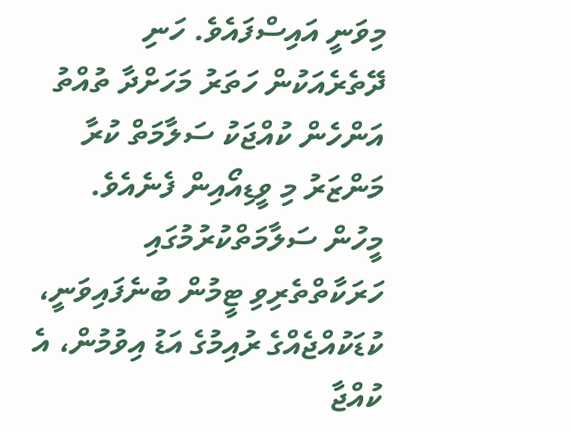މިވަނީ އައިސްފައެވެ. ހަނި ދޭތެރެއަކުން ހަތަރު މަހަށްދާ ތުއްތު އަންހެން ކުއްޖަކު ސަލާމަތް ކުރާ މަންޒަރު މި ވީޑިއޯއިން ފެނެއެވެ.
މީހުން ސަލާމަތްކުރުމުގައި ހަރަކާތްތެރިވި ޓީމުން ބުނެފައިވަނީ، ކުޑަކުއްޖެއްގެ ރުއިމުގެ އަޑު އިވުމުން، އެ ކުއްޖާ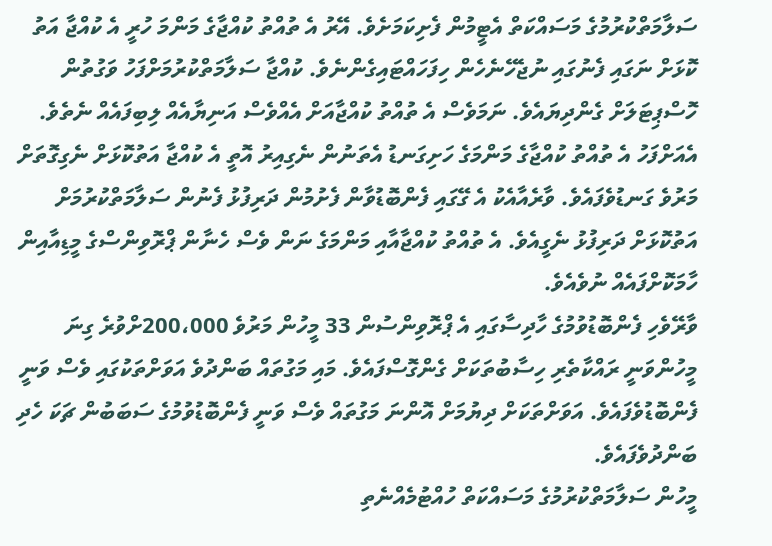ސަލާމަތްކުރުމުގެ މަސައްކަތް އެޓީމުން ފެށިކަމަށެވެ. އޭރު އެ ތުއްތު ކުއްޖާގެ މަންމަ ހުރީ އެ ކުއްޖާ އަތު ކޮޅަށް ނަގައި ފެނުގައި ނުޖެހޭނެހެން ހިފަހައްޓައިގެންނެވެ. ކުއްޖާ ސަލާމަތްކުރުމަށްފަހު ވަގުތުން ހޮސްޕިޓަލަށް ގެންދިޔައެވެ. ނަމަވެސް އެ ތުއްތު ކުއްޖާއަށް އެއްވެސް އަނިޔާއެއް ލިބިފައެއް ނެތެވެ.
އެއަށްފަހު އެ ތުއްތު ކުއްޖާގެ މަންމަގެ ހަށިގަނޑު އެތަނުން ނެގިއިރު އޮތީ އެ ކުއްޖާ އަތުކޮޅަށް ނެގިގޮތަށް މަރުވެ ގަނޑުވެފައެވެ. ވާރެއާއެކު އެ ގޭގައި ފެންބޮޑުވާން ފެށުމުން ދަރިފުޅު ފެނުން ސަލާމަތްކުރުމަށް އަތުކޮޅަށް ދަރިފުޅު ނެގީއެވެ. އެ ތުއްތު ކުއްޖާއާއި މަންމަގެ ނަން ވެސް ހެނާން ޕްރޮވިންސްގެ މީޑިއާއިން ހާމަކޮށްފައެއް ނުވެއެވެ.
ވާރޭވެހި ފެންބޮޑުވުމުގެ ހާދިސާގައި އެ ޕްރޮވިންސުން 33 މީހުން މަރުވެ 200،000ށްވުރެ ގިނަ މީހުންވަނީ ރައްކާތެރި ހިސާބުތަކަށް ގެންގޮސްފައެވެ. މައި މަގުތައް ބަންދުވެ އަވަށްތަކުގައި ވެސް ވަނީ ފެންބޮޑުވެފައެވެ. އަވަށްތަކަށް ދިޔުމަށް އޮންނަ މަގުތައް ވެސް ވަނީ ފެންބޮޑުވުމުގެ ސަބަބުން ޗަކަ ހެދި ބަންދުވެފައެވެ.
މީހުން ސަލާމަތްކުރުމުގެ މަސައްކަތް ހުއްޓުމެއްނެތި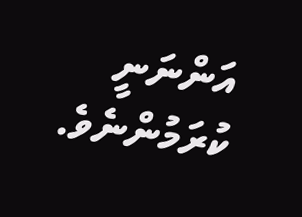އަންނަނީ ކުރަމުންނެވެ.